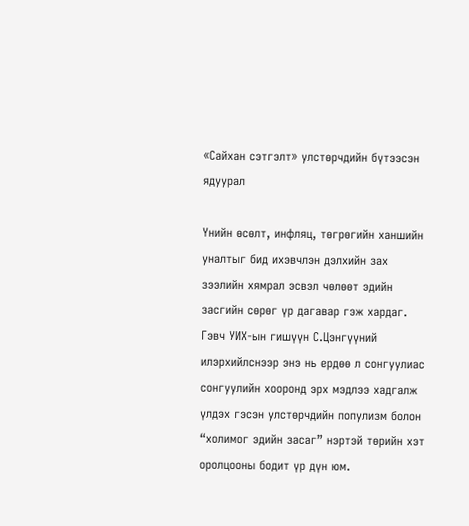«Сайхан сэтгэлт» улстөрчдийн бүтээсэн ядуурал

Үнийн өсөлт, инфляц, төгрөгийн ханшийн уналтыг бид ихэвчлэн дэлхийн зах зээлийн хямрал эсвэл чөлөөт эдийн засгийн сөрөг үр дагавар гэж хардаг. Гэвч УИХ-ын гишүүн С.Цэнгүүний илэрхийлснээр энэ нь ердөө л сонгуулиас сонгуулийн хооронд эрх мэдлээ хадгалж үлдэх гэсэн улстөрчдийн популизм болон “холимог эдийн засаг” нэртэй төрийн хэт оролцооны бодит үр дүн юм.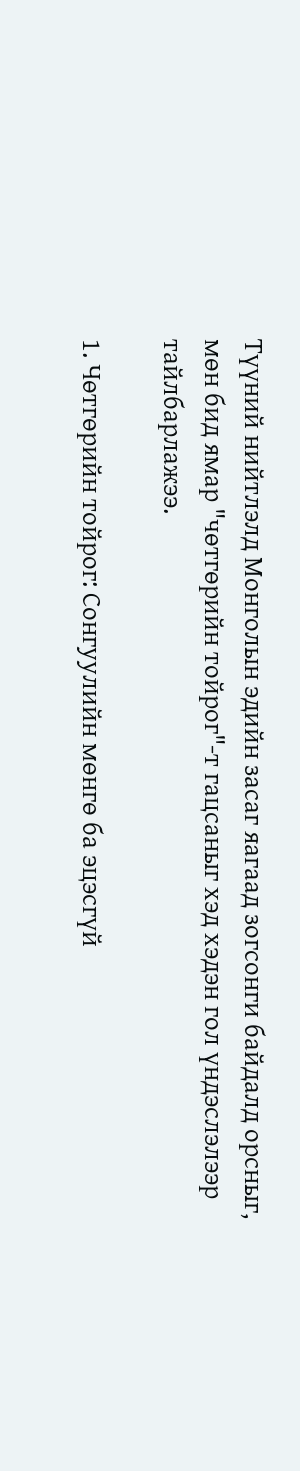Түүний нийтлэлд Монголын эдийн засаг яагаад зогсонги байдалд орсныг, мөн бид ямар "чөтгөрийн тойрог"-т гацсаныг хэд хэдэн гол үндэслэлээр тайлбарлажээ.

1. Чөтгөрийн тойрог: Сонгуулийн мөнгө ба эцэсгүй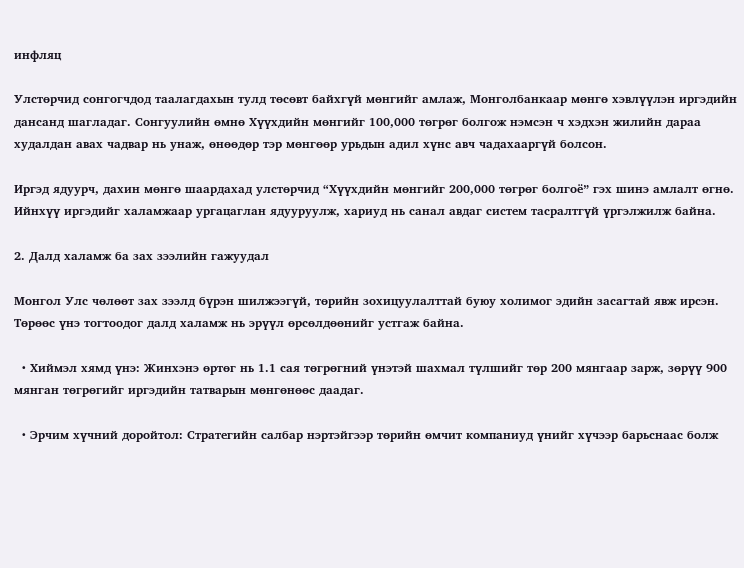инфляц

Улстөрчид сонгогчдод таалагдахын тулд төсөвт байхгүй мөнгийг амлаж, Монголбанкаар мөнгө хэвлүүлэн иргэдийн дансанд шагладаг. Сонгуулийн өмнө Хүүхдийн мөнгийг 100,000 төгрөг болгож нэмсэн ч хэдхэн жилийн дараа худалдан авах чадвар нь унаж, өнөөдөр тэр мөнгөөр урьдын адил хүнс авч чадахааргүй болсон.

Иргэд ядуурч, дахин мөнгө шаардахад улстөрчид “Хүүхдийн мөнгийг 200,000 төгрөг болгоё” гэх шинэ амлалт өгнө. Ийнхүү иргэдийг халамжаар ургацаглан ядууруулж, хариуд нь санал авдаг систем тасралтгүй үргэлжилж байна.

2. Далд халамж ба зах зээлийн гажуудал

Монгол Улс чөлөөт зах зээлд бүрэн шилжээгүй, төрийн зохицуулалттай буюу холимог эдийн засагтай явж ирсэн. Төрөөс үнэ тогтоодог далд халамж нь эрүүл өрсөлдөөнийг устгаж байна.

  • Хиймэл хямд үнэ: Жинхэнэ өртөг нь 1.1 сая төгрөгний үнэтэй шахмал түлшийг төр 200 мянгаар зарж, зөрүү 900 мянган төгрөгийг иргэдийн татварын мөнгөнөөс даадаг.

  • Эрчим хүчний доройтол: Стратегийн салбар нэртэйгээр төрийн өмчит компаниуд үнийг хүчээр барьснаас болж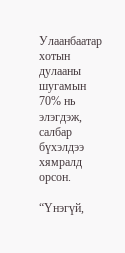Улаанбаатар хотын дулааны шугамын 70% нь элэгдэж, салбар бүхэлдээ хямралд орсон.

“Үнэгүй,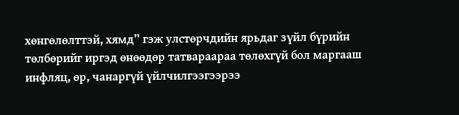хөнгөлөлттэй, хямд” гэж улстөрчдийн ярьдаг зүйл бүрийн төлбөрийг иргэд өнөөдөр татвараараа төлөхгүй бол маргааш инфляц, өр, чанаргүй үйлчилгээгээрээ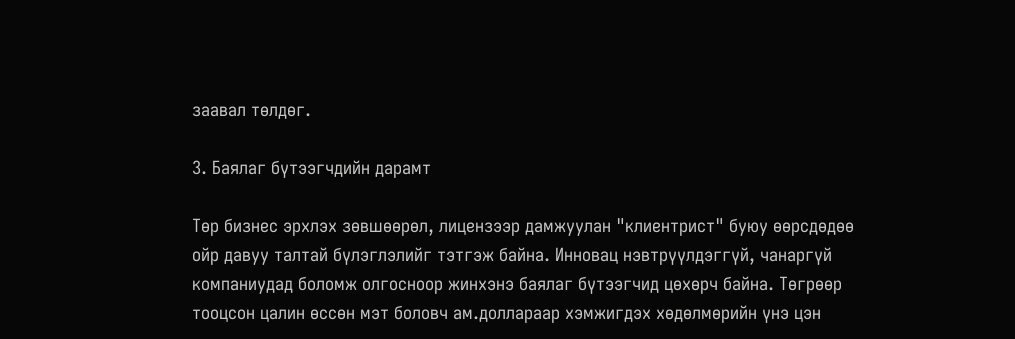заавал төлдөг.

3. Баялаг бүтээгчдийн дарамт

Төр бизнес эрхлэх зөвшөөрөл, лицензээр дамжуулан "клиентрист" буюу өөрсдөдөө ойр давуу талтай бүлэглэлийг тэтгэж байна. Инновац нэвтрүүлдэггүй, чанаргүй компаниудад боломж олгосноор жинхэнэ баялаг бүтээгчид цөхөрч байна. Төгрөөр тооцсон цалин өссөн мэт боловч ам.доллараар хэмжигдэх хөдөлмөрийн үнэ цэн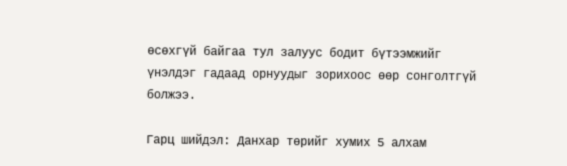өсөхгүй байгаа тул залуус бодит бүтээмжийг үнэлдэг гадаад орнуудыг зорихоос өөр сонголтгүй болжээ.

Гарц шийдэл: Данхар төрийг хумих 5 алхам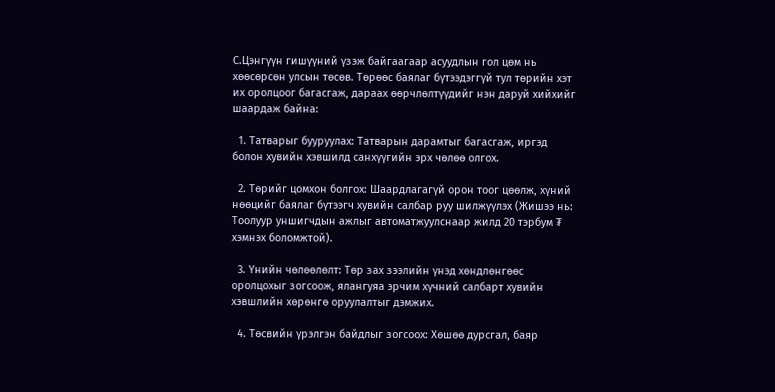С.Цэнгүүн гишүүний үзэж байгаагаар асуудлын гол цөм нь хөөсөрсөн улсын төсөв. Төрөөс баялаг бүтээдэггүй тул төрийн хэт их оролцоог багасгаж, дараах өөрчлөлтүүдийг нэн даруй хийхийг шаардаж байна:

  1. Татварыг бууруулах: Татварын дарамтыг багасгаж, иргэд болон хувийн хэвшилд санхүүгийн эрх чөлөө олгох.

  2. Төрийг цомхон болгох: Шаардлагагүй орон тоог цөөлж, хүний нөөцийг баялаг бүтээгч хувийн салбар руу шилжүүлэх (Жишээ нь: Тоолуур уншигчдын ажлыг автоматжуулснаар жилд 20 тэрбум ₮ хэмнэх боломжтой).

  3. Үнийн чөлөөлөлт: Төр зах зээлийн үнэд хөндлөнгөөс оролцохыг зогсоож, ялангуяа эрчим хүчний салбарт хувийн хэвшлийн хөрөнгө оруулалтыг дэмжих.

  4. Төсвийн үрэлгэн байдлыг зогсоох: Хөшөө дурсгал, баяр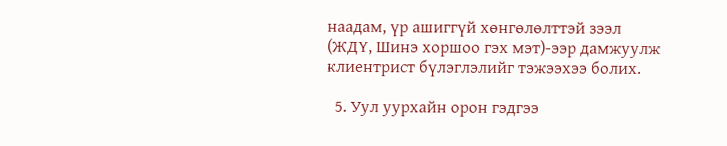наадам, үр ашиггүй хөнгөлөлттэй зээл (ЖДҮ, Шинэ хоршоо гэх мэт)-ээр дамжуулж клиентрист бүлэглэлийг тэжээхээ болих.

  5. Уул уурхайн орон гэдгээ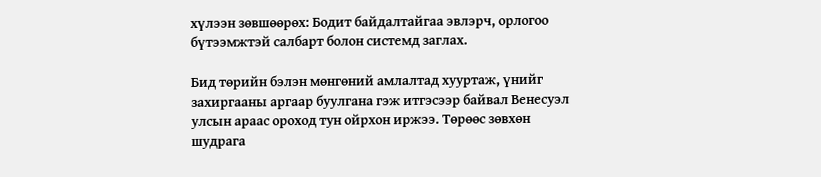хүлээн зөвшөөрөх: Бодит байдалтайгаа эвлэрч, орлогоо бүтээмжтэй салбарт болон системд заглах.

Бид төрийн бэлэн мөнгөний амлалтад хууртаж, үнийг захиргааны аргаар буулгана гэж итгэсээр байвал Венесуэл улсын араас ороход тун ойрхон иржээ. Төрөөс зөвхөн шудрага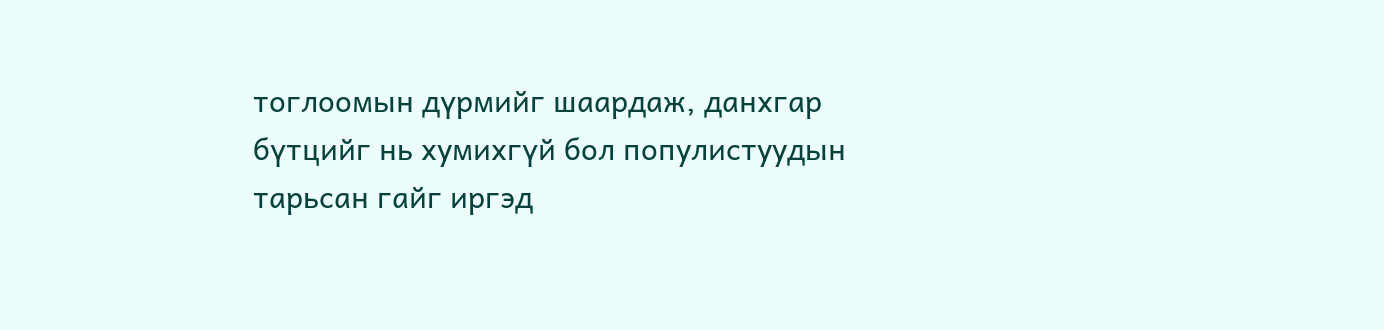тоглоомын дүрмийг шаардаж, данхгар бүтцийг нь хумихгүй бол популистуудын тарьсан гайг иргэд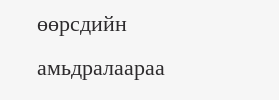өөрсдийн амьдралаараа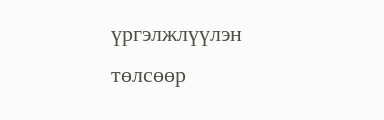үргэлжлүүлэн төлсөөр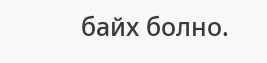байх болно.